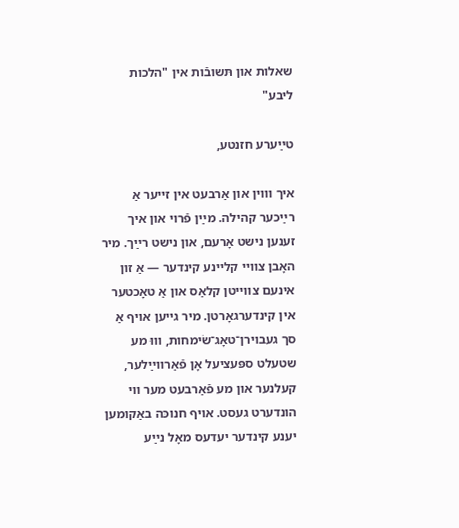שאלות און תּשובֿות אין "הלכות ליבע"

טײַערע חזנטע,

איך וווין און אַרבעט אין זייער אַ רײַכער קהילה. מײַן פֿרוי און איך זענען נישט אָרעם, און נישט רײַך. מיר האָבן צוויי קליינע קינדער — אַ זון אינעם צווייטן קלאַס און אַ טאָכטער אין קינדערגאָרטן. מיר גייען אויף אַ סך געבוירן־טאָג־שׂימחות, וווּ מע שטעלט ספּעציעל אָן פֿאַרווײַלער, קעלנער און מע פֿאַרבעט מער ווי הונדערט געסט. אויף חנוכּה באַקומען יענע קינדער יעדעס מאָל נײַע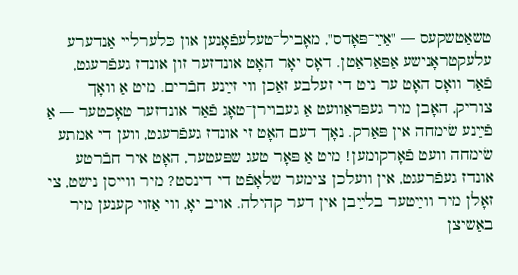טשאַטשקעס — "אַײַ־פּאָדס", מאָביל־טעלעפֿאָנען און כּלערליי אַנדערע עלעקטראָנישע אַפּאַראַטן. דאָס יאָר האָט אונדזער זון אונדז געפֿרעגט, פֿאַר וואָס האָט ער ניט די זעלבע זאַכן ווי זײַנע חבֿרים. מיט אַ וואָך צוריק, האָבן מיר געפּראַוועט אַ געבוירן־טאָג פֿאַר אונדזער טאָכטער — אַ פֿײַנע שׂימחה אין פּאַרק. נאָך דעם האָט זי אונדז געפֿרעגט, ווען די אמתע שׂימחה וועט פֿאָרקומען! מיט אַ פּאָר טעג שפּעטער, האָט איר חבֿרטע אונדז געפֿרעגט, אין וועלכן צימער שלאָפֿט די דינסט? מיר ווייסן נישט, צי זאָלן מיר ווײַטער בלײַבן אין דער קהילה. אויב יאָ, ווי אַזוי קענען מיר באַשיצן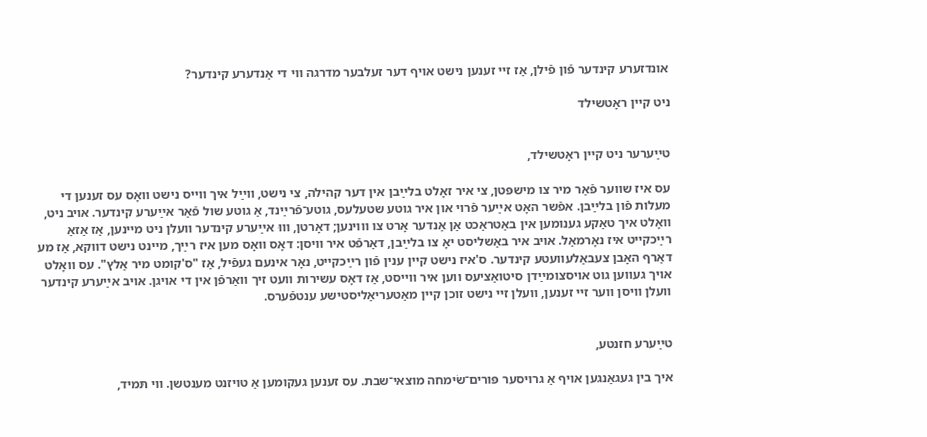אונדזערע קינדער פֿון פֿילן, אַז זיי זענען נישט אויף דער זעלבער מדרגה ווי די אַנדערע קינדער?

ניט קיין ראָטשילד


טײַערער ניט קיין ראָטשילד,

עס איז שווער פֿאַר מיר צו מישפּטן, צי איר זאָלט בלײַבן אין דער קהילה, צי נישט, ווײַל איך ווייס נישט וואָס עס זענען די מעלות פֿון בלײַבן. אפֿשר האָט אײַער פֿרוי און איר גוטע שטעלעס, גוטע־פֿרײַנד, אַ גוטע שול פֿאַר אײַערע קינדער. אויב ניט, וואָלט איך טאַקע גענומען אין באַטראַכט אַן אַנדער אָרט צו וווינען; דאָרטן, וווּ אײַערע קינדער וועלן ניט מיינען, אַז אַזאַ רײַכקייט איז נאָרמאַל. אויב איר באַשליסט יאָ צו בלײַבן, דאַרפֿט איר וויסן: דאָס וואָס מען איז רײַך, מיינט נישט דווקא, אַז מע דאַרף האָבן צעבאַלעוועטע קינדער. ס'איז נישט קיין ענין פֿון רײַכקייט, נאָר אינעם געפֿיל, אַז "ס'קומט מיר אַלץ". עס וואָלט אויך געווען גוט אויסצומײַדן סיטואַציעס ווען איר ווייסט, אַז דאָס עשירות וועט זיך וואַרפֿן אין די אויגן. אויב אײַערע קינדער וועלן וויסן ווער זיי זענען, וועלן זיי נישט זוכן קיין מאַטעריאַליסטישע ענטפֿערס.


טײַערע חזנטע,

איך בין געגאַנגען אויף אַ גרויסער פּורים־שׂימחה מוצאי־שבת. עס זענען געקומען אַ טויזנט מענטשן. ווי תּמיד,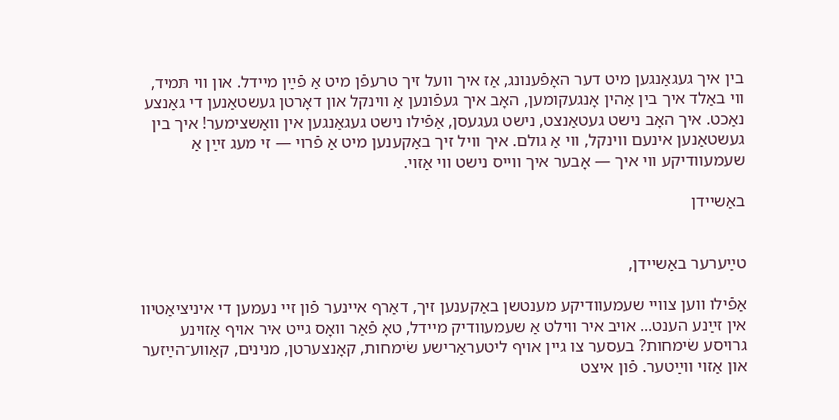בין איך געגאַנגען מיט דער האָפֿענונג, אַז איך וועל זיך טרעפֿן מיט אַ פֿײַן מיידל. און ווי תּמיד, ווי באַלד איך בין אַהין אָנגעקומען, האָב איך געפֿונען אַ ווינקל און דאָרטן געשטאַנען די גאַנצע נאַכט. איך האָב נישט געטאַנצט, נישט געגעסן, אַפֿילו נישט געגאַנגען אין וואַשצימער! איך בין געשטאַנען אינעם ווינקל, ווי אַ גולם. איך וויל זיך באַקענען מיט אַ פֿרוי — זי מעג זײַן אַ שעמעוודיקע ווי איך — אָבער איך ווייס נישט ווי אַזוי.

באַשיידן


טײַערער באַשיידן,

אַפֿילו ווען צוויי שעמעוודיקע מענטשן באַקענען זיך, דאַרף איינער פֿון זיי נעמען די איניציאַטיוו אין זײַנע הענט... אויב איר ווילט אַ שעמעוודיק מיידל, טאָ פֿאַר וואָס גייט איר אויף אַזוינע גרויסע שׂימחות? בעסער צו גיין אויף ליטעראַרישע שׂימחות, קאָנצערטן, מנינים, קאַווע־הײַזער און אַזוי ווײַטער. פֿון איצט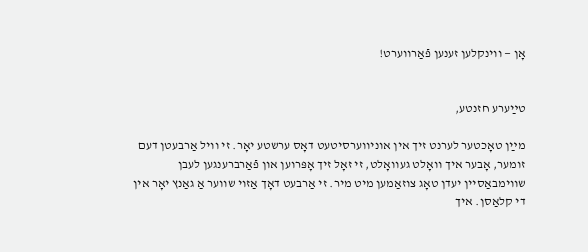אָן — ווינקלען זענען פֿאַרווערט!


טײַערע חזנטע,

מײַן טאָכטער לערנט זיך אין אוניווערסיטעט דאָס ערשטע יאָר. זי וויל אַרבעטן דעם זומער, אָבער איך וואָלט געוואָלט, זי זאָל זיך אָפּרוען און פֿאַרברענגען לעבן שווימבאַסיין יעדן טאָג צוזאַמען מיט מיר. זי אַרבעט דאָך אַזוי שווער אַ גאַנץ יאָר אין די קלאַסן. איך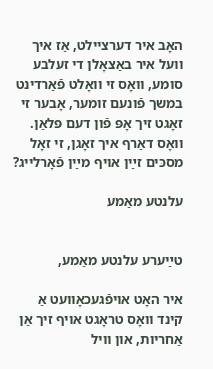האָב איר דערציילט, אַז איך וועל איר באַצאָלן די זעלבע סומע, וואָס זי וואָלט פֿאַרדינט במשך פֿונעם זומער, אָבער זי זאָגט זיך אָפּ פֿון דעם פּלאַן. וואָס דאַרף איך זאָגן, זי זאָל מסכּים זײַן אויף מײַן פֿאָרלייג?

עלנטע מאַמע


טײַערע עלנטע מאַמע,

איר האָט אויפֿגעכאָוועט אַ קינד וואָס טראָגט אויף זיך אַן אַחריות, און וויל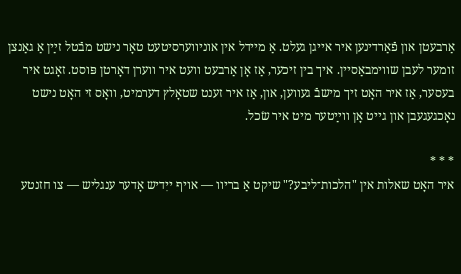אַרבעטן און פֿאַרדינען איר אייגן געלט. אַ מיידל אין אוניווערסיטעט טאָר נישט מבֿטל זײַן אַ גאַנצן זומער לעבן שווימבאַסיין. איך בין זיכער, אַז אָן אַרבעט וועט איר ווערן דאָרטן פּוסט. זאָגט איר בעסער, אַז איר האָט זיך מישבֿ געווען, און, אַז איר זענט שטאָלץ דערמיט, וואָס זי האָט נישט נאָכגעגעבן און גייט אָן ווײַטער מיט איר שׂכל.

* * *
איר האָט שאלות אין "הלכות־ליבע?" שיקט אַ בריוו — אויף ייִדיש אָדער ענגליש — צו חזנטע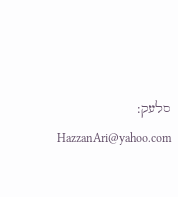סלעק:
HazzanAri@yahoo.com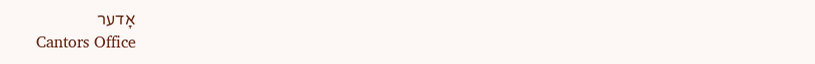אָדער
Cantors Office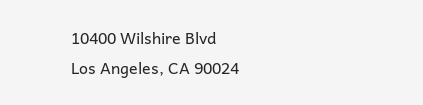10400 Wilshire Blvd
Los Angeles, CA 90024